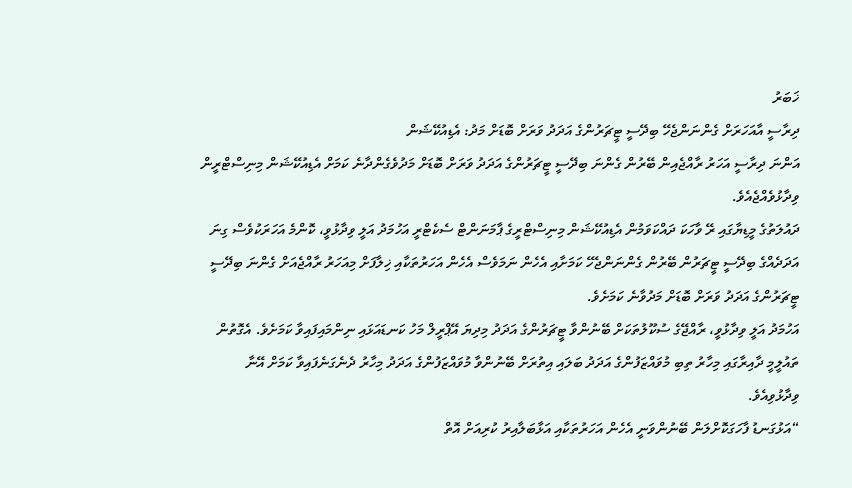ޚަބަރު
ދިރާސީ އާއަހަރަށް ގެންނަންޖެހޭ ބިދޭސީ ޓީޗަރުންގެ އަދަދު ވަރަށް ބޮޑަށް މަދު: އެޑިއުކޭޝަން
އަންނަ ދިރާސީ އަހަރު ރާއްޖެއިން ބޭރުން ގެންނަ ބިދޭސީ ޓީޗަރުންގެ އަދަދު ވަރަށް ބޮޑަށް މަދުވެގެންދާނެ ކަމަށް އެޑިއުކޭޝަން މިނިސްޓްރީން ވިދާޅުވެއްޖެއެވެ.
ދައުލަތުގެ މީޑިޔާގައި ރޭ ވާހަކަ ދައްކަވަމުން އެޑިއުކޭޝަން މިނިސްޓްރީގެ ޕާމަނަންޓް ސެކެޓްރީ އަހުމަދު އަލީ ވިދާޅުވީ، ކޮންމެ އަހަރަކުވެސް ގިނަ އަދަދެއްގެ ބިދޭސީ ޓީޗަރުން ބޭރުން ގެންނަންޖެހޭ ކަމަށާއި އެހެން ނަމަވެސް އެހެން އަހަރުތަކާއި ޚިލާފަށް މިއަހަރު ރާއްޖެއަށް ގެންނަ ބިދޭސީ ޓީޗަރުންގެ އަދަދު ވަރަށް ބޮޑަށް މަދުވާނެ ކަމަށެވެ.
އަހުމަދު އަލީ ވިދާޅުވީ، ރާއްޖޭގެ ސުކޫލުތަކަށް ބޭނުންވާ ޓީޗަރުންގެ އަދަދު މިދިޔަ އޭޕްރީލް މަހު ކަނޑައަޅައި ނިންމައިފައިވާ ކަމަށެވެ. އެގޮތުން ތައުލީމީ ދާއިރާގައި މިހާރު ތިބި މުވައްޒަފުންގެ އަދަދު ބަލައި އިތުރަށް ބޭނުންވާ މުވައްޒަފުންގެ އަދަދު މިހާރު ދެނެގަނެފައިވާ ކަމަށް އޭނާ ވިދާޅުވިއެވެ.
“އަޅުގަނޑު ފާހަގަކޮށްލަން ބޭނުންވަނީ އެހެން އަހަރުތަކާއި އަޅާބަލާއިރު ކުރިއަށް އޮތް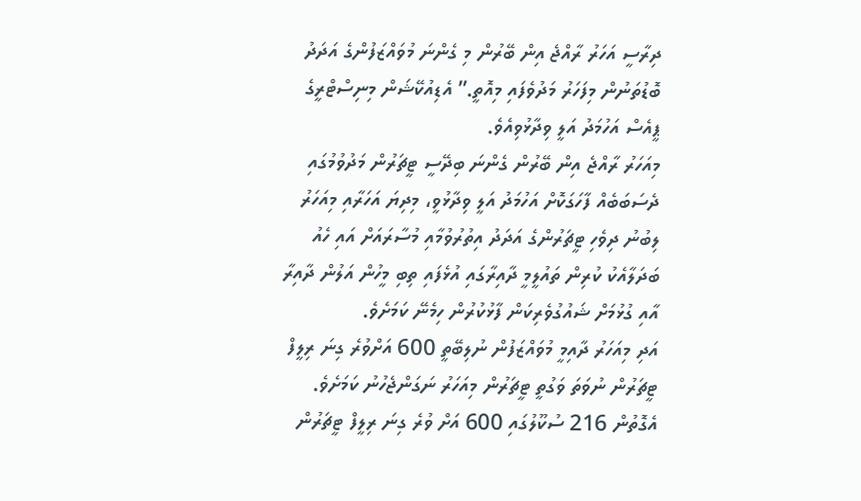ދިރާސީ އަހަރު ރާއްޖެ އިން ބޭރުން މި ގެންނަ މުވައްޒަފުންގެ އަދަދު ބޮޑުތަނުން މިފަހަރު މަދުވެފައި މިއޮތީ.” އެޑިއުކޭޝަން މިނިސްޓްރީގެ ޕީއެސް އަހުމަދު އަލީ ވިދާޅުވިއެވެ.
މިއަހަރު ރާއްޖެ އިން ބޭރުން ގެންނަ ބިދޭސީ ޓީޗަރުން މަދުވުމުގައި ދެސަބަބެއް ފާހަގަކޮށް އަހުމަދު އަލީ ވިދާޅުވީ، މިދިޔަ އަހަރާއި މިއަހަރު ލިބުނު ދިވެހި ޓީޗަރުންގެ އަދަދު އިތުރުވުމާއި މުސާރައަށް އައި ހެއު ބަދަލާއެކު ކުރިން ތައުލީމީ ދާއިރާގައި އުޅެފައި ތިބި މީހުން އަލުން ދާއިރާ އާއި ގުޅުމަށް ޝައުގުވެރިކަން ފާޅުކުރުން ހިމެނޭ ކަމަށެވެ.
އަދި މިއަހަރު ދާއިމީ މުވައްޒަފުން ނުލިބޭތީ 600 އަށްވުރެ ގިނަ ރިލީފް ޓީޗަރުން ނުވަތަ ވަގުތީ ޓީޗަރުން މިއަހަރު ނަގަންޖެހުނު ކަމަށެވެ. އެގޮތުން 216 ސުކޫލުގައި 600 އަށް ވުރެ ގިނަ ރިލީފް ޓީޗަރުން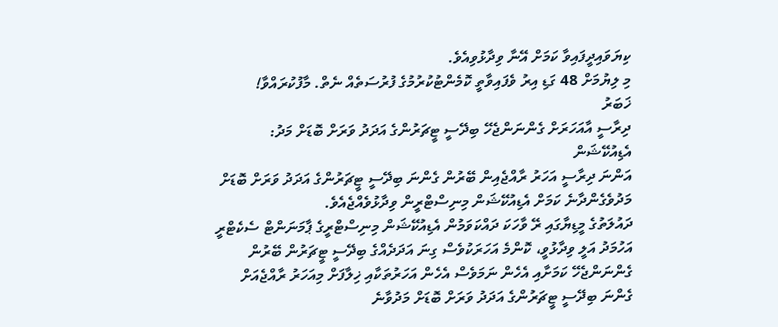ކިޔަވައިދީފައިވާ ކަމަށް އޭނާ ވިދާޅުވިއެވެ.
މި ލިޔުމަށް 48 ގަޑި އިރު ވެފައިވާތީ ކޮމެންޓުކުރުމުގެ ފުރުސަތެއް ނެތް. މާފުކުރައްވާ!
ޚަބަރު
ދިރާސީ އާއަހަރަށް ގެންނަންޖެހޭ ބިދޭސީ ޓީޗަރުންގެ އަދަދު ވަރަށް ބޮޑަށް މަދު: އެޑިއުކޭޝަން
އަންނަ ދިރާސީ އަހަރު ރާއްޖެއިން ބޭރުން ގެންނަ ބިދޭސީ ޓީޗަރުންގެ އަދަދު ވަރަށް ބޮޑަށް މަދުވެގެންދާނެ ކަމަށް އެޑިއުކޭޝަން މިނިސްޓްރީން ވިދާޅުވެއްޖެއެވެ.
ދައުލަތުގެ މީޑިޔާގައި ރޭ ވާހަކަ ދައްކަވަމުން އެޑިއުކޭޝަން މިނިސްޓްރީގެ ޕާމަނަންޓް ސެކެޓްރީ އަހުމަދު އަލީ ވިދާޅުވީ، ކޮންމެ އަހަރަކުވެސް ގިނަ އަދަދެއްގެ ބިދޭސީ ޓީޗަރުން ބޭރުން ގެންނަންޖެހޭ ކަމަށާއި އެހެން ނަމަވެސް އެހެން އަހަރުތަކާއި ޚިލާފަށް މިއަހަރު ރާއްޖެއަށް ގެންނަ ބިދޭސީ ޓީޗަރުންގެ އަދަދު ވަރަށް ބޮޑަށް މަދުވާނެ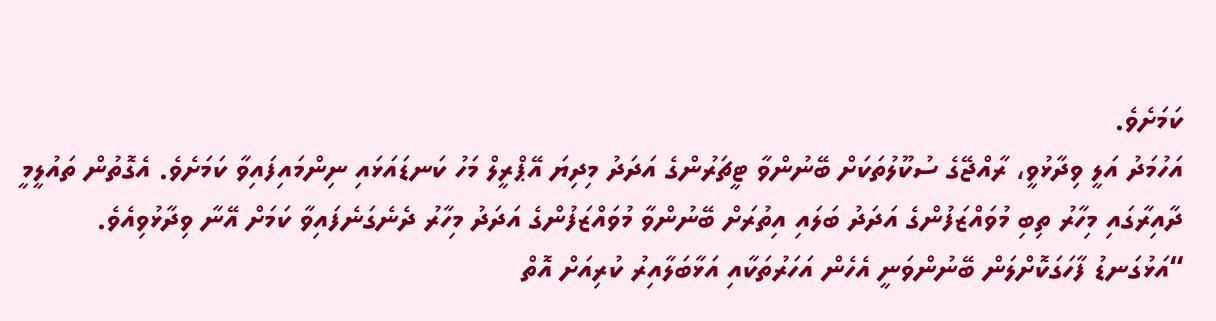ކަމަށެވެ.
އަހުމަދު އަލީ ވިދާޅުވީ، ރާއްޖޭގެ ސުކޫލުތަކަށް ބޭނުންވާ ޓީޗަރުންގެ އަދަދު މިދިޔަ އޭޕްރީލް މަހު ކަނޑައަޅައި ނިންމައިފައިވާ ކަމަށެވެ. އެގޮތުން ތައުލީމީ ދާއިރާގައި މިހާރު ތިބި މުވައްޒަފުންގެ އަދަދު ބަލައި އިތުރަށް ބޭނުންވާ މުވައްޒަފުންގެ އަދަދު މިހާރު ދެނެގަނެފައިވާ ކަމަށް އޭނާ ވިދާޅުވިއެވެ.
“އަޅުގަނޑު ފާހަގަކޮށްލަން ބޭނުންވަނީ އެހެން އަހަރުތަކާއި އަޅާބަލާއިރު ކުރިއަށް އޮތް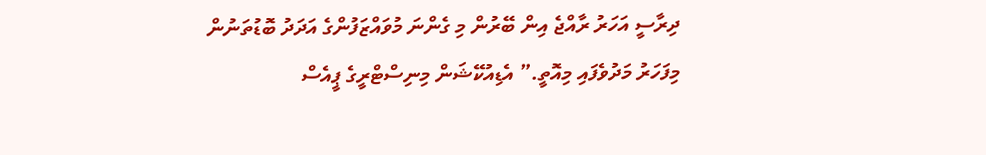ދިރާސީ އަހަރު ރާއްޖެ އިން ބޭރުން މި ގެންނަ މުވައްޒަފުންގެ އަދަދު ބޮޑުތަނުން މިފަހަރު މަދުވެފައި މިއޮތީ.” އެޑިއުކޭޝަން މިނިސްޓްރީގެ ޕީއެސް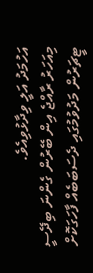އަހުމަދު އަލީ ވިދާޅުވިއެވެ.
މިއަހަރު ރާއްޖެ އިން ބޭރުން ގެންނަ ބިދޭސީ ޓީޗަރުން މަދުވުމުގައި ދެސަބަބެއް ފާހަގަކޮށް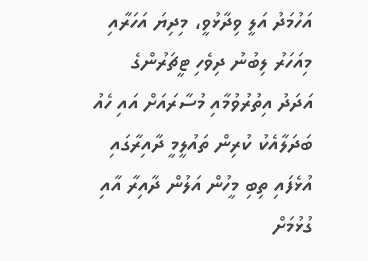އަހުމަދު އަލީ ވިދާޅުވީ، މިދިޔަ އަހަރާއި މިއަހަރު ލިބުނު ދިވެހި ޓީޗަރުންގެ އަދަދު އިތުރުވުމާއި މުސާރައަށް އައި ހެއު ބަދަލާއެކު ކުރިން ތައުލީމީ ދާއިރާގައި އުޅެފައި ތިބި މީހުން އަލުން ދާއިރާ އާއި ގުޅުމަށް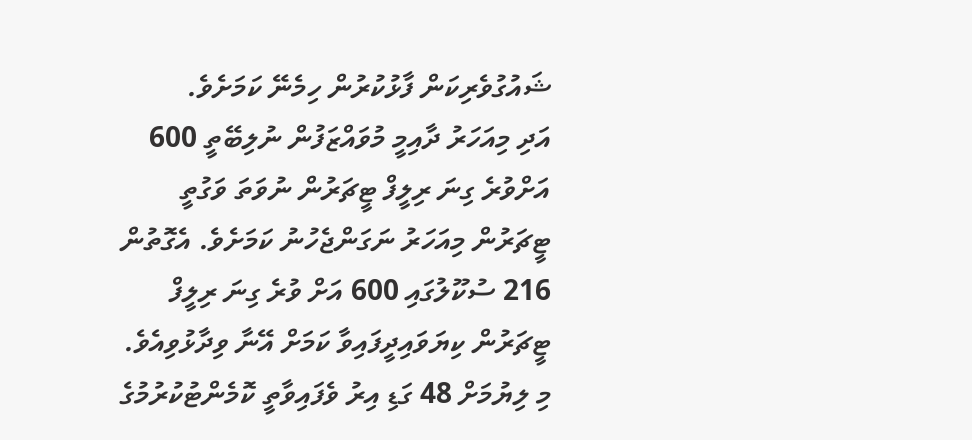ޝައުގުވެރިކަން ފާޅުކުރުން ހިމެނޭ ކަމަށެވެ.
އަދި މިއަހަރު ދާއިމީ މުވައްޒަފުން ނުލިބޭތީ 600 އަށްވުރެ ގިނަ ރިލީފް ޓީޗަރުން ނުވަތަ ވަގުތީ ޓީޗަރުން މިއަހަރު ނަގަންޖެހުނު ކަމަށެވެ. އެގޮތުން 216 ސުކޫލުގައި 600 އަށް ވުރެ ގިނަ ރިލީފް ޓީޗަރުން ކިޔަވައިދީފައިވާ ކަމަށް އޭނާ ވިދާޅުވިއެވެ.
މި ލިޔުމަށް 48 ގަޑި އިރު ވެފައިވާތީ ކޮމެންޓުކުރުމުގެ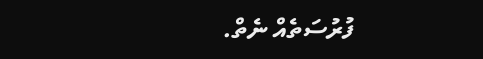ފުރުސަތެއް ނެތް.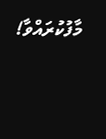މާފުކުރައްވާ!